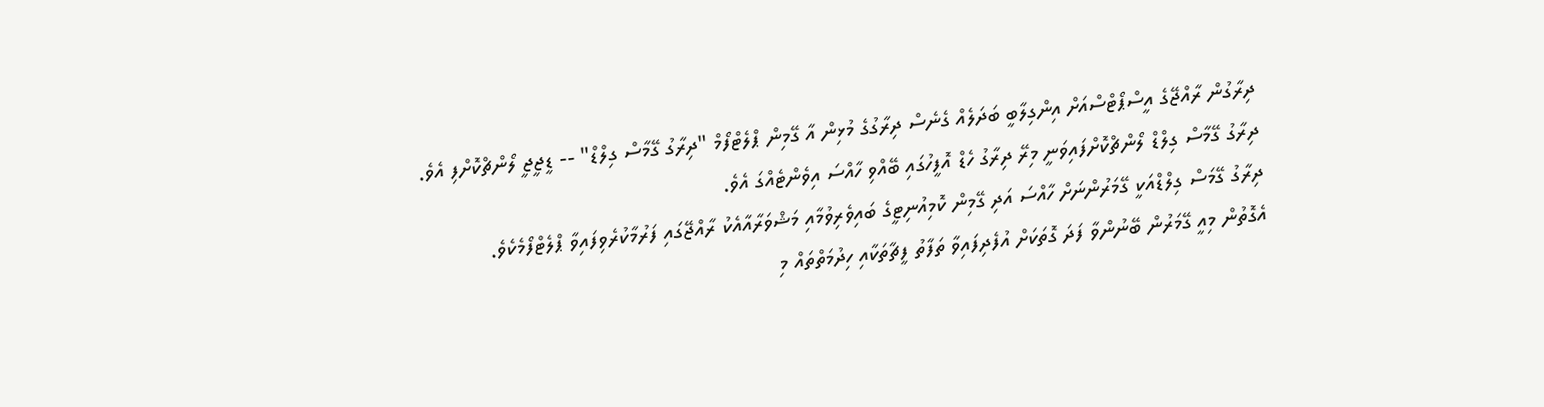ދިރާގުން ރާއްޖޭގެ އީސްޕޯޓްސްއަށް އިންގިލާބީ ބަދަލެއް ގެނެސް ދިރާގުގެ މުޅިން އާ ގޭމިން ޕްލެޓްފޯމް "ދިރާގު ގޭމާސް ގިލްޑް" -- ޑީޖީޖީ ލޯންޗްކޮށްފި އެވެ.
ދިރާގު ގޭމާސް ގިލްޑް ލޯންޗްކޮށްފައިވަނީ މިރޭ ދިރާގު ހެޑް އޮފީހުގައި ބޭއްވި ހާއްސަ އިވެންޓެއްގަ އެވެ.
ދިރާގު ގޭމަސް ގިލްޑްއަކީ ގޭމަރުންނަށް ހާއްސަ އަދި ގޭމިން ކޮމިއުނިޓީގެ ބައިވެރިވުމާއި މަޝްވަރާއާއެކު ރާއްޖޭގައި ފަރުމާކުރެވިފައިވާ ޕްލެޓްފޯމެކެވެ.
އެގޮތުން މިއީ ގޭމަރުން ބޭނުންވާ ފަދަ ގޮތަކަށް އުފެދިފައިވާ ތަފާތު ފީޗާތަކާއި ހިދުމަތްތައް މި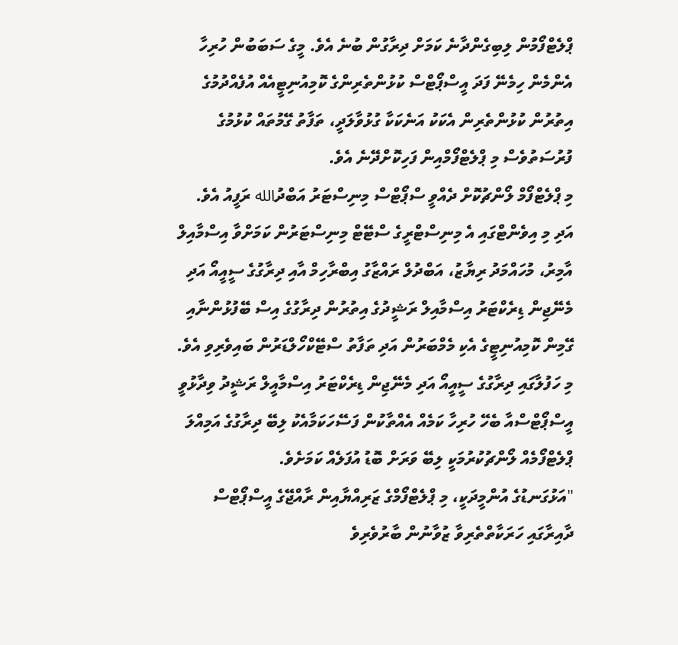ޕްލެޓްފޯމުން ލިބިގެންދާނެ ކަމަށް ދިރާގުން ބުނެ އެވެ. މީގެ ސަބަބުން ހުރިހާ އެންމެން ހިމެނޭ ފަދަ އީސްޕޯޓްސް ކުޅުންތެރިންގެ ކޮމިއުނިޓީއެއް އުފެއްދުމުގެ އިތުރުން ކުޅުންތެރިން އެކަކު އަނެކަކާ ގުޅުވާލަދީ، ތަފާތު ގޭމުތައް ކުޅުމުގެ ފުރުސަތުވެސް މި ޕްލެޓްފޯމްއިން ފަހިކޮށްދޭނެ އެވެ.
މި ޕްލެޓްފޯމް ލޯންޗުކޮށް ދެއްވީ ސްޕޯޓްސް މިނިސްޓަރު އަބްދުالله ރަފީއު އެވެ. އަދި މި އިވެންޓްގައި އެ މިނިސްޓްރީގެ ސްޓޭޓް މިނިސްޓަރުން ކަމަށްވާ އިސްމާއިލް އާމިރު، މުހައްމަދު ރިޔާޒު، އަބްދުލް ރައްޒާގު އިބްރާހިމް އާއި ދިރާގުގެ ސީއީއޯ އަދި މެނޭޖިން ޑިރެކްޓަރު އިސްމާއިލް ރަޝީދުގެ އިތުރުން ދިރާގުގެ އިސް ބޭފުޅުންނާއި ގޭމިން ކޮމިއުނިޓީގެ އެކި މެމްބަރުން އަދި ތަފާތު ސްޓޭކްހޯލްޑަރުން ބައިވެރިވި އެވެ.
މި ހަފުލާގައި ދިރާގުގެ ސީއީއޯ އަދި މެނޭޖިން ޑިރެކްޓަރު އިސްމާއީލް ރަޝީދު ވިދާޅުވީ އީސްޕޯޓްސްއާ ބެހޭ ހުރިހާ ކަމެއް އެއްތާކުން ފަސޭހަކަމާއެކު ލިބޭ ދިރާގުގެ އަމިއްލަ ޕްލެޓްފޯމެއް ލޯންޗުކުރުމަކީ ލިބޭ ވަރަށް ބޮޑު އުފަލެއް ކަމަށެވެ.
"އަޅުގަނޑުގެ އުންމީދަކީ، މި ޕްލެޓްފޯމްގެ ޒަރިއްޔާއިން ރާއްޖޭގެ އީސްޕޯޓްސް ދާއިރާގައި ހަރަކާތްތެރިވާ ޒުވާނުން ބާރުވެރިވެ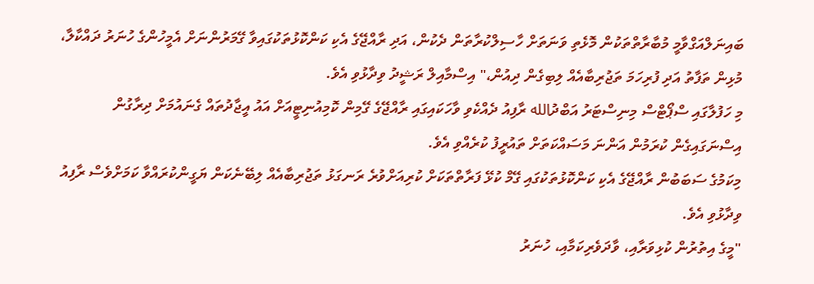ބައިނަލްއަގްވާމީ މުބާރާތްތަކުން މޮޅެތި ވަނަތަށް ހާސިލްކުރާތަން ދެކުން، އަދި ރާއްޖޭގެ އެކި ކަންކޮޅުތަކުގައިވާ ގޭމަރުންނަށް އެމީހުންގެ ހުނަރު ދައްކާލާ، މުޅިން ތަފާތު އަދި ފުރިހަމަ ތަޖުރިބާއެއް ލިބިގެން ދިއުން،" އިސްމާއިލް ރަޝީދު ވިދާޅުވި އެވެ.
މި ހަފުލާގައި ސްޕޯޓްސް މިނިސްޓަރު އަބްދުالله ރާފިއު ދެއްކެވި ވާހަކައިގައި ރާއްޖޭގެ ގޭމިން ކޮމިއުނިޓީއަށް އައު އީޖާދުތައް ގެނައުމަށް ދިރާގުން އިސްނަގައިގެން ކުރަމުން އަންނަ މަސައްކަތަށް ތައުރީފު ކުރެއްވި އެވެ.
މިކަމުގެ ސަބަބުން ރާއްޖޭގެ އެކި ކަންކޮޅުތަކުގައި ގޭމް ކުޅޭ ފަރާތްތަކަށް ކުރިއަށްވުރެ ރަނގަޅު ތަޖުރިބާއެއް ލިބޭނެކަން ޔަގީންކުރައްވާ ކަމަށްވެސް ރާފިއު ވިދާޅުވި އެވެ.
"މީގެ އިތުރުން ކުޅިވަރާއި، ވާދަވެރިކަމާއި، ހުނަރު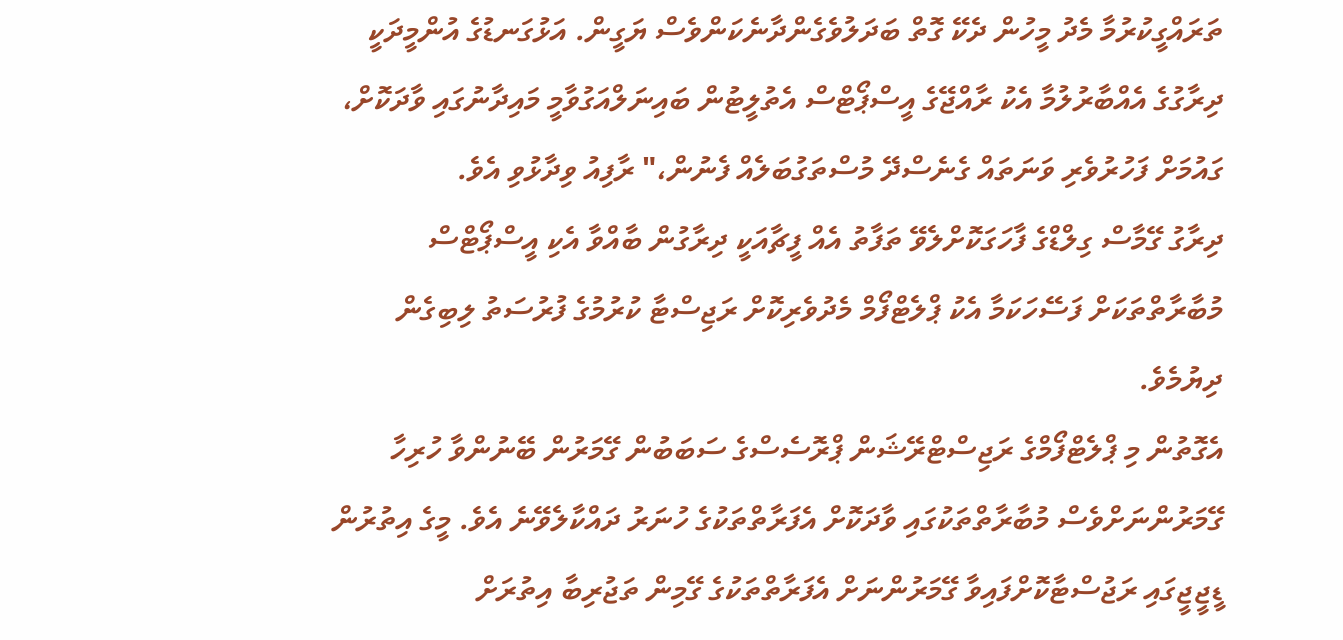ތަރައްގީކުރުމާ މެދު މީހުން ދެކޭ ގޮތް ބަދަލުވެގެންދާނެކަންވެސް ޔަގީން. އަޅުގަނޑުގެ އުންމީދަކީ ދިރާގުގެ އެއްބާރުލުމާ އެކު ރާއްޖޭގެ އީސްޕޯޓްސް އެތުލީޓުން ބައިނަލްއަގުވާމީ މައިދާނުގައި ވާދަކޮށް، ގައުމަށް ފަހުރުވެރި ވަނަތައް ގެނެސްދޭ މުސްތަގުބަލެއް ފެނުން،" ރާފިއު ވިދާޅުވި އެވެ.
ދިރާގު ގޭމާސް ގިލްޑްގެ ފާހަގަކޮށްލެވޭ ތަފާތު އެއް ފީޗާއަކީ ދިރާގުން ބާއްވާ އެކި އީސްޕޯޓްސް މުބާރާތްތަކަށް ފަސޭހަކަމާ އެކު ޕްލެޓްފޯމް މެދުވެރިކޮށް ރަޖިސްޓާ ކުރުމުގެ ފުރުސަތު ލިބިގެން ދިޔުމެވެ.
އެގޮތުން މި ޕްލެޓްފޯމްގެ ރަޖިސްޓްރޭޝަން ޕްރޮސެސްގެ ސަބަބުން ގޭމަރުން ބޭނުންވާ ހުރިހާ ގޭމަރުންނަށްވެސް މުބާރާތްތަކުގައި ވާދަކޮށް އެފަރާތްތަކުގެ ހުނަރު ދައްކާލެވޭނެ އެވެ. މީގެ އިތުރުން ޑީޖީޖީގައި ރަޖުސްޓާކޮށްފައިވާ ގޭމަރުންނަށް އެފަރާތްތަކުގެ ގޭމިން ތަޖުރިބާ އިތުރަށް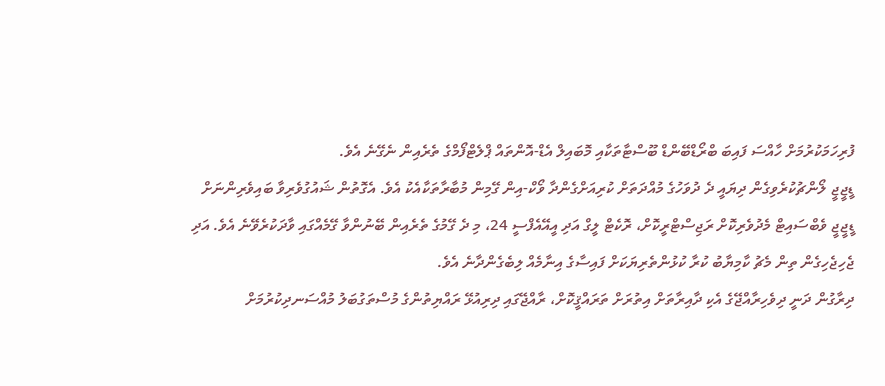ފުރިހަމަކުރުމަށް ހާއްސަ ފައިބަ ބްރޯޑްބޭންޑް ބޫސްޓާތަކާއި މޮބައިލް އެޑް-އޮންތައް ޕްލެޓްފޯމްގެ ތެރެއިން ނެގޭނެ އެވެ.
ޑީޖީޖީ ލޯންޗުކުރެވިގެން ދިޔައީ ދެ ދުވަހުގެ މުއްދަތަށް ކުރިއަށްގެންދާ ވޯކް-އިން ގޭމިން މުބާރާތަކާއެކު އެވެ. އެގޮތުން ޝައުގުވެރިވާ ބައިވެރިންނަށް ޑީޖީޖީ ވެބްސައިޓް މެދުވެރިކޮށް ރަޖިސްޓްރީކޮށް، ރޮކެޓް ލީގް އަދި އީއޭއެފްސީ 24، މި ދެ ގޭމުގެ ތެރެއިން ބޭނުންވާ ގޭމެއްގައި ވާދަކުރެވޭނެ އެވެ. އަދި ޖެހިޖެހިގެން ތިން މެޗު ކާމިޔާބު ކުރާ ކުޅުންތެރިޔަކަށް ފައިސާގެ އިނާމެއް ލިބެގެންދާނެ އެވެ.
ދިރާގުން ދަނީ ދިވެހިރާއްޖޭގެ އެކި ދާއިރާތަށް އިތުރަށް ތަރައްޤީކޮށް، ރާއްޖޭގައި ދިރިއުޅޭ ރައްޔިތުންގެ މުސްތަގުބަލު މުއްސަނދިކުރުމަށް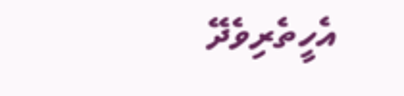އެހީތެރިވެދޭ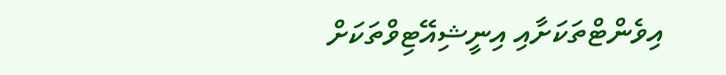އިވެންޓްތަކަށާއި އިނީޝިއޭޓިވްތަކަށް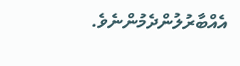އެއްބާރުލުންދެމުންނެވެ.